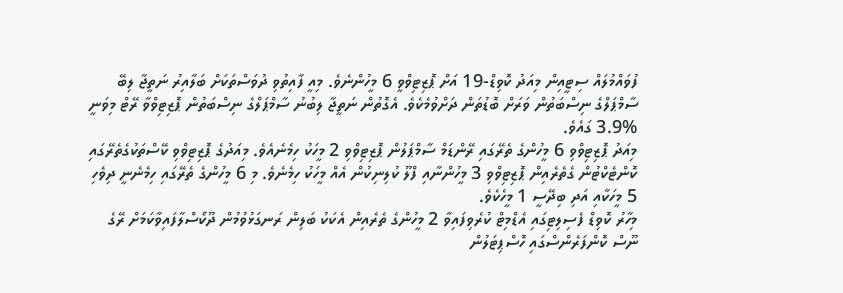ފުވައްމުލައް ސިޓީއިން މިއަދު ކޮވިޑް-19 އަށް ޕޮޒިޓިވްވީ 6 މީހުންނެވެ. މިއީ ފާއިތުވި ދުވަސްތަކަށް ބަލާއިރު ނަތީޖާ ލިބޭ ސާމްޕަލްގެ ނިސްބަތުން ވަރަށް ބޮޑުތަން ދަށްވުމެކެވެ. އެގޮތުން ނަތީޖާ ލިބުނު ސާމްޕަލްގެ ނިސްބަތުން ޕޮޒިޓިވްވާ ރޭޓް މިވަނީ %3.9 ގައެވެ.
މިއަދު ޕޮޒިޓިވްވި 6 މީހުންގެ ތެރޭގައި ރޭންޑަމް ސާމްޕަލުން ޕޮޒިޓިވްވި 2 މީހަކު ހިމެނެއެވެ. މިއަދުގެ ޕޮޒިޓިވްވި ކޭސްތަކުގެތެރޭގައި ކޮންޓެކްޓުން ގެތެރެއިން ޕޮޒިޓިވްވި 3 މީހުންނާއި ފްލޫ ކުލިނިކުން އެއް މީހަކު ހިމެނެވެ. މި 6 މީހުންގެ ތެރޭގައި ހިމެނެނީ ދިވެހި 5 މީހަކާއި އަދި ބިދޭސީ 1 މީހެކެވެ.
މިހާރު ކޮވިޑް ފެސިލިޓިގައި އެޑްމިޓް ކުރެވިފައިވާ 2 މީހުންގެ ތެރެއިން އެކަކު ބަލިން ރަނގަޅުވުމުން ދޫކޯސްލާފައިވާކަމަށް ރޭގެ ނޫސް ކޮންފަރެންސްގައި ހޮސްޕިޓަލުން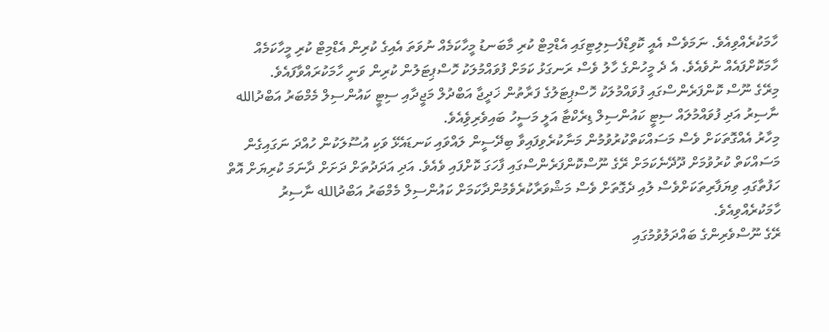ހާމަކުރެއްވިއެވެ. ނަމަވެސް އެއީ ކޮވިޑްފެސިލިޓިގައި އެޑްމިޓް ކުރި މާބަނޑު މީހާކަމެއް ނުވަތަ އެއިގެ ކުރިން އެޑްމިޓް ކުރި މީހާކަމެއް ހާމަކޮށްފައެއް ނުވެއެވެ. އެ ދެ މީހުންގެ ހާލު ވެސް ރަނގަޅު ކަމަށް ފުވައްމުލަކު ހޮސްޕިޓަލުން ކުރިން ވަނީ ހާމަކުރައްވާފައެވެ.
މިރޭގެ ނޫސް ކޮންފަރެންސްގައި ފުވައްމުލަކު ހޮސްޕިޓަލުގެ ފަރާތުން ޚަދީޖާ އަބްދުލް މަޖީދާއި ސިޓީ ކައުންސިލް މެމްބަރު އަބްދުالله ނާސިރު އަދި ފުވައްމުލައް ސިޓީ ކައުންސިލް ޑިރެކްޓާ އަލީ މަސީހު ބައިވެރިވެިއެވެ.
މިހާރު އެއްގޮތަކަށް ވެސް މަސައްކަތްކުރުވުމުން މަނާކުރެވިފައިވާ ބިދޭސީން ލައްވައި ކަނޑައެޅޭ ވަކި އުސޫލަކުން ހުއްދަ ނަގައިގެން މަސައްކަތް ކުރުވުމަށް ދޫދޭނެކަމަށް ރޭގެ ނޫސްކޮންފަރެންސްގައި ފާހަގަ ކޮށްފައި ވެއެވެ. އަދި އަދަދުތަށް ދަށަށް ދާނަމަ ކުރިޔަށް އޮތް ހަފުތާގައި ވިޔަފާރިތަކަށްވެސް ލުއި ދެގޮތަށް ވެސް މަޝްވަރާކުރެވެމުންދާކަމަށް ކައުންސިލް މެމްބަރު އަބްދުالله ނާސިރު ހާމަކުރެއްވިއެވެ.
ރޭގެ ނޫސްވެރިންގެ ބައްދަލުވުމުގައި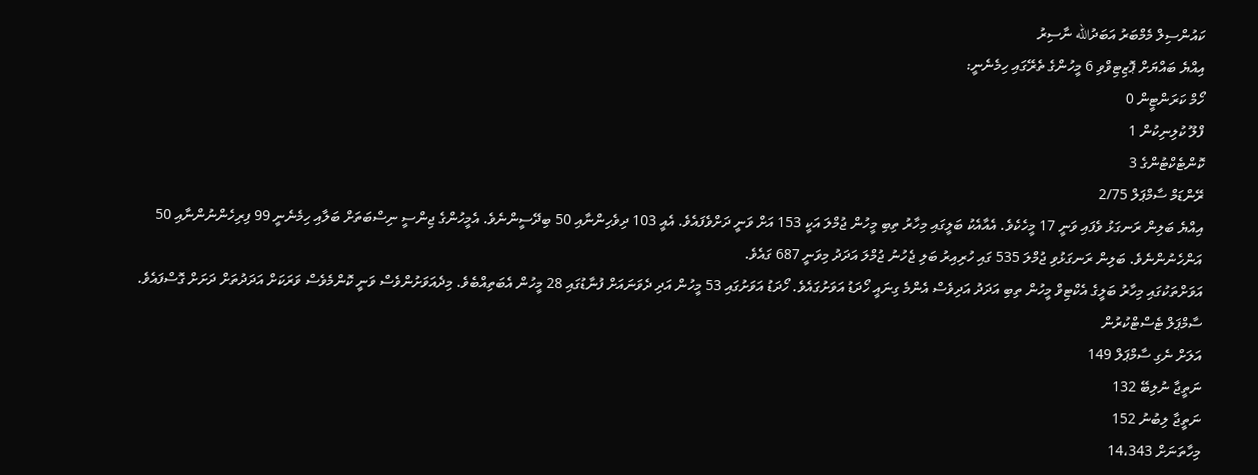ކައުންސިލް މެމްބަރު އަބަދުالله ނާސިރު
އިއްޔެ ބައްޔަށް ޕޮޒިޓިވްވި 6 މީހުންގެ ތެރޭގައި ހިމެނެނީ:
ހޯމް ކަރަންޓީން 0
ފްލޫ ކުލިނިކުން 1
ކޮންޓެކްޓުންގެ 3
ރޭންޑަމް ސާމްޕަލް 2/75
އިއްޔެ ބަލިން ރަނގަޅު ވެފައި ވަނީ 17 މީހެކެވެ. އެއާއެކު ބަލީގައި މިހާރު ތިބި މީހުން ޖުމްލަ އަކީ 153 އަށް ވަނީ ދަށްވެފައެވެ. އެއީ 103 ދިވެހިންނާއި 50 ބިދޭސީންނެވެ. އެމީހުންގެ ޖިންސީ ނިސްބަތަށް ބަލާއި ހިމެނެނީ 99 ފިރިހެންނުންނާއި 50 އަންހެނުންނެވެ. ބަލިން ރަނގަޅުވި ޖުމްލަ 535 ގައި ހުރިއިރު ބަލި ޖެހުނު ޖުމްލަ އަދަދު މިވަނީ 687 ގައެވެ.
އަވަށްތަކުގައި މިހާރު ބަލީގެ އެކްޓިވް މީހުން ތިބި އަދަދު އަދިވެސް އެންމެ ގިނައީ ހޯދަޑު އަވަށުގައެވެ. ހޯދަޑު އަވަށުގައި 53 މީހުން އަދި ދެވަނައަށް ފުނާޑުގައި 28 މީހުން އެބަތިއްބެވެ. މިދެއަވަށުންވެސް ވަނީ ކޮންމެވެސް ވަރަކަށް އަދަދުތަށް ދަށަށް ގޮސްފައެވެ.
ސާމްޕަލް ޓެސްޓްކުރުން
އަލަށް ނެގި ސާމްޕަލް 149
ނަތީޖާ ނުލިބޭ 132
ނަތީޖާ ލިބުނު 152
މިހާތަނަށް 14،343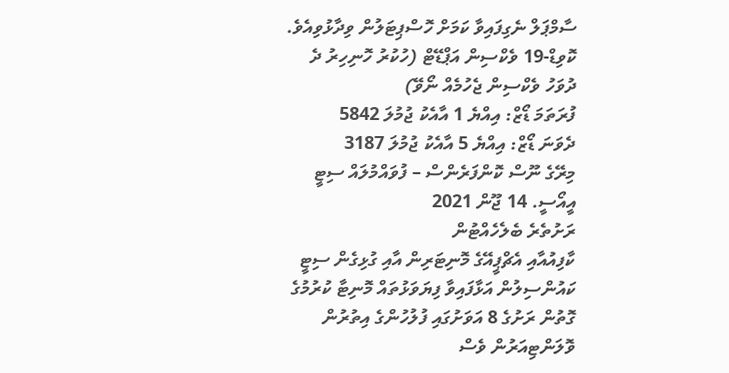ސާމްޕަލް ނެގިފައިވާ ކަމަށް ހޮސްޕިޓަލުން ވިދާޅުވިއެވެ.
ކޮވިޑް-19 ވެކްސިން އަޕްޑޭޓް (ހުކުރު ހޮނިހިރު ދެ ދުވަހު ވެކްސިން ޖެހުމެއް ނޯވޭ)
ފުރަތަމަ ޑޯޒް: އިއްޔެ 1 އާއެކު ޖުމުލަ 5842
ދެވަނަ ޑޯޒް: އިއްޔެ 5 އާއެކު ޖުމުލަ 3187
މިރޭގެ ނޫސް ކޮންފަރެންސް – ފުވައްމުލައް ސިޓީ އީއޯސީ. 14 ޖޫން 2021
ރަށުތެރެ ބެލެހެއްޓުން
ކާފިއުއާއި އެޗްޕީއޭގެ މޮނިޓަރިން އާއި ގުޅިގެން ސިޓީ ކައުންސިލުން އަޅާފައިވާ ފިޔަވަޅުތައް މޮނިޓާ ކުރުމުގެ ގޮތުން ރަށުގެ 8 އަވަށުގައި ފުލުހުންގެ އިތުރުން ވޮލަންޓިއަރުން ވެސް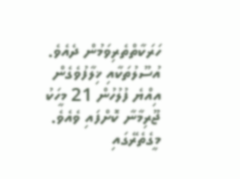ހަރަކާތްތެރިވަމުން ދެއެވެ.
އުސޫލުތަކާއި ޚިލާފުވެގެން އިއްޔެ ފުލުހުން 21 މީހަކު ޖޫރިމާނާ ކޮށްފައި ވެއެވެ. މީގެތެރޭގައި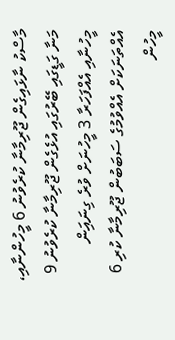މާސްކު ނާޅައިގެން ޖޫރިމާނާ ކުރެވުނު 6 މީހުންނާއި، މަނާ ގަޑީގައި ބޭރުގައި އުޅެގެން ޖޫރިމާނާ ކުރެވުނު 9 މީހުނާއި އެއްފަހަރާ 3 މީހުނަށް ވުރެ ގިނައަިން އެއްތަނަކަށް އެއްވުމުގެ ސަބަބުން ޖޫރިމާނާ ކުރި 6 މީހުން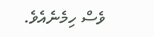ވެސް ހިމެނެއެވެ.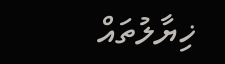ޚިޔާލުތައް